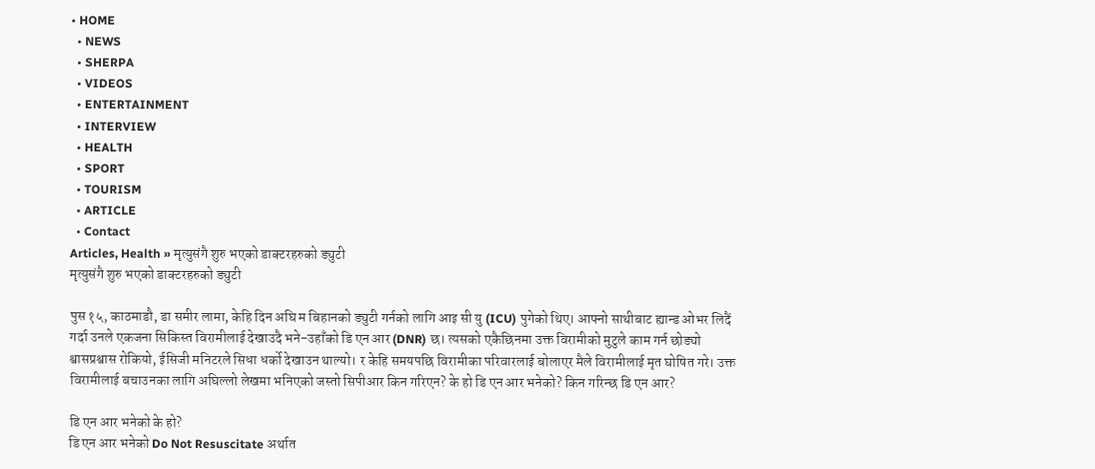• HOME
  • NEWS
  • SHERPA
  • VIDEOS
  • ENTERTAINMENT
  • INTERVIEW
  • HEALTH
  • SPORT
  • TOURISM
  • ARTICLE
  • Contact
Articles, Health » मृत्युसंगै शुरु भएको डाक्टरहरुको ड्युटी
मृत्युसंगै शुरु भएको डाक्टरहरुको ड्युटी

पुस १५, काठमाडौ, डा समीर लामा, केहि दिन अघि म बिहानको ड्युटी गर्नको लागि आइ सी यु (ICU) पुगेको थिए। आफ्नो साथीबाट ह्यान्ड ओभर लिदैं गर्दा उनले एकजना सिकिस्त विरामीलाई देखाउदै भने-उहाँको डि एन आर (DNR) छ। त्यसको एकैछिनमा उक्त विरामीको मुटुले काम गर्न छोड्यो श्वासप्रश्वास रोकियो, ईसिजी मनिटरले सिधा धर्को देखाउन थाल्यो। र केहि समयपछि विरामीका परिवारलाई बोलाएर मैले विरामीलाई मृत घोषित गरे। उक्त विरामीलाई बचाउनका लागि अघिल्लो लेखमा भनिएको जस्तो सिपीआर किन गरिएन? के हो डि एन आर भनेको? किन गरिन्छ डि एन आर?

डि एन आर भनेको के हो?
डि एन आर भनेको Do Not Resuscitate अर्थात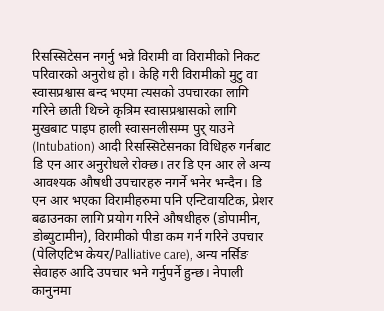रिसस्सिटेसन नगर्नु भन्ने विरामी वा विरामीको निकट परिवारको अनुरोध हो। केहि गरी विरामीको मुटु वा स्वासप्रश्वास बन्द भएमा त्यसको उपचारका लागि गरिने छाती थिच्ने कृत्रिम स्वासप्रश्वासको लागि मुखबाट पाइप हाली स्वासनलीसम्म पुर् याउने (Intubation) आदी रिसस्सिटेसनका विधिहरु गर्नबाट डि एन आर अनुरोधले रोक्छ। तर डि एन आर ले अन्य आवश्यक औषधी उपचारहरु नगर्ने भनेर भन्दैन। डि एन आर भएका विरामीहरुमा पनि एन्टिवायटिक, प्रेशर बढाउनका लागि प्रयोग गरिने औषधीहरु (डोपामीन, डोब्युटामीन), विरामीको पीडा कम गर्न गरिने उपचार (पेलिएटिभ केयर/Palliative care), अन्य नर्सिङ सेवाहरु आदि उपचार भने गर्नुपर्ने हुन्छ। नेपाली कानुनमा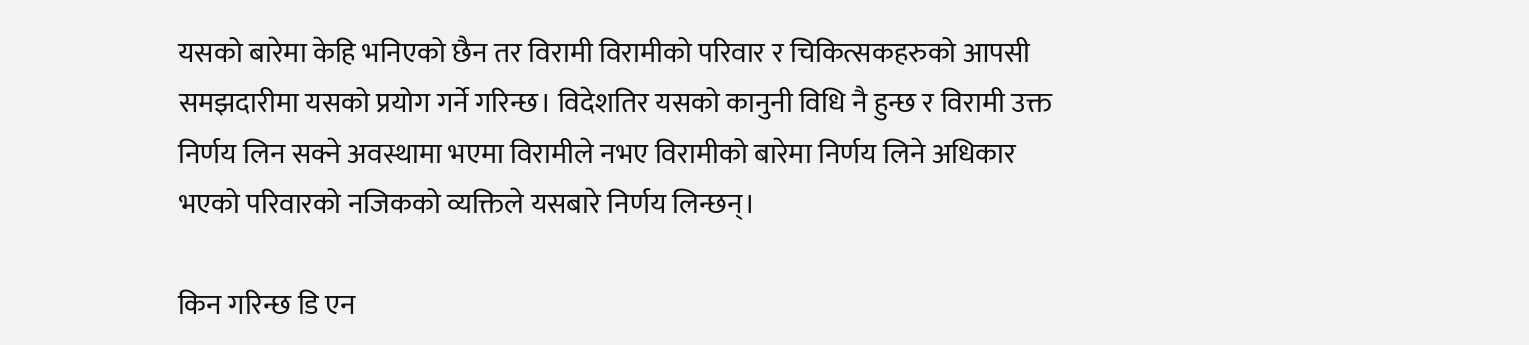यसको बारेमा केहि भनिएको छैन तर विरामी विरामीको परिवार र चिकित्सकहरुको आपसी समझदारीमा यसको प्रयोग गर्ने गरिन्छ। विदेशतिर यसको कानुनी विधि नै हुन्छ र विरामी उक्त निर्णय लिन सक्ने अवस्थामा भएमा विरामीले नभए विरामीको बारेमा निर्णय लिने अधिकार भएको परिवारको नजिकको व्यक्तिले यसबारे निर्णय लिन्छन्।

किन गरिन्छ डि एन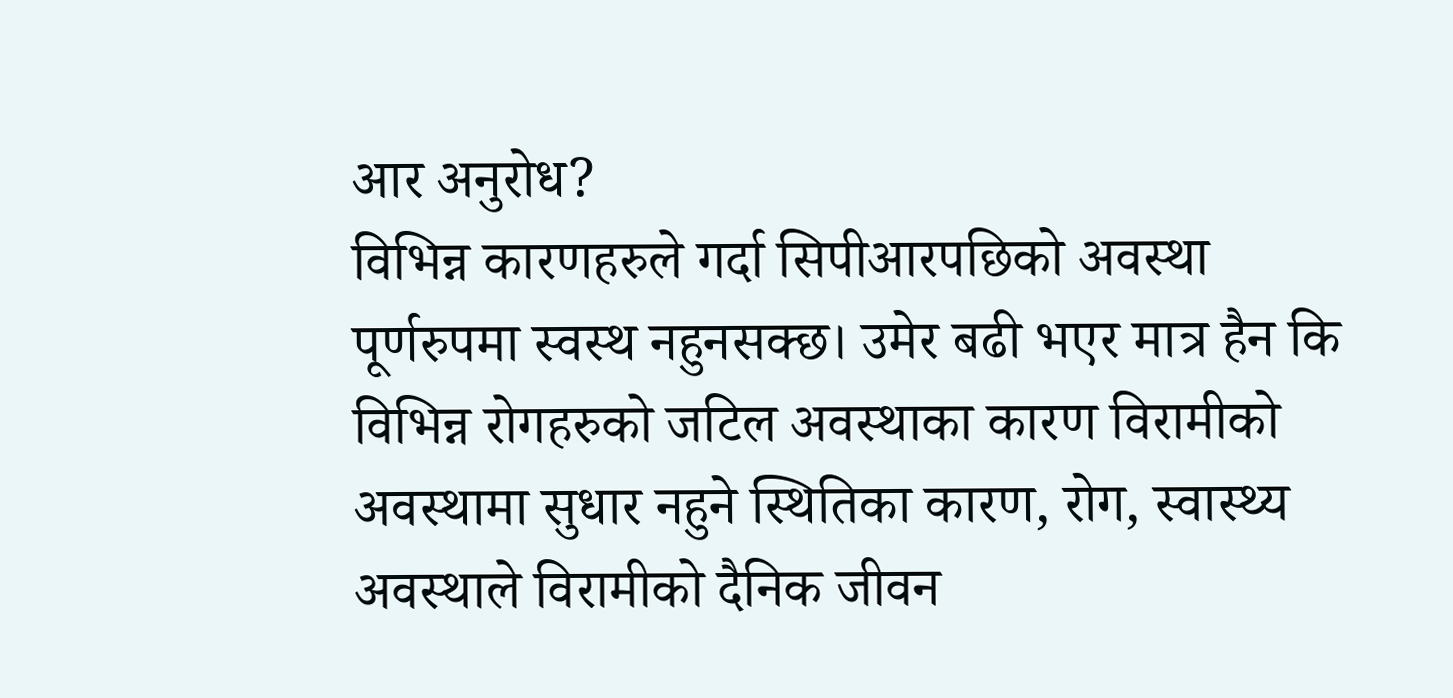आर अनुरोध?
विभिन्न कारणहरुले गर्दा सिपीआरपछिको अवस्था पूर्णरुपमा स्वस्थ नहुनसक्छ। उमेर बढी भएर मात्र हैन कि विभिन्न रोगहरुको जटिल अवस्थाका कारण विरामीको अवस्थामा सुधार नहुने स्थितिका कारण, रोग, स्वास्थ्य अवस्थाले विरामीको दैनिक जीवन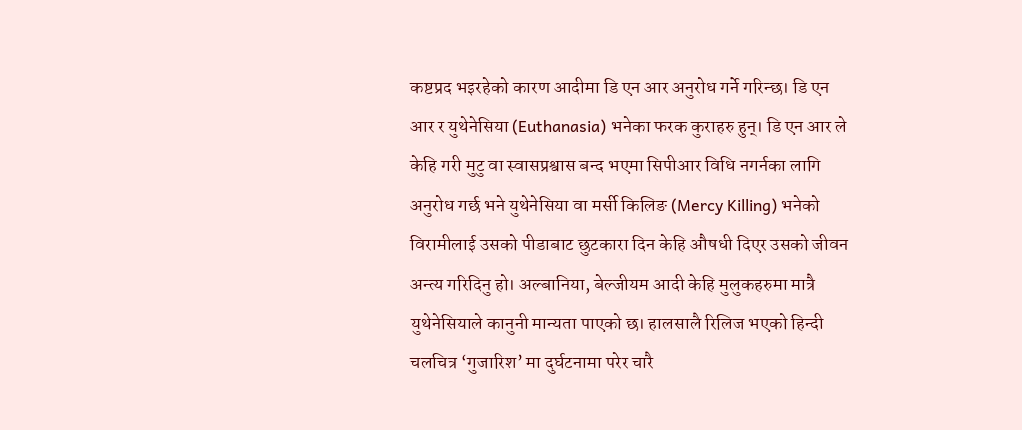कष्टप्रद भइरहेको कारण आदीमा डि एन आर अनुरोध गर्ने गरिन्छ। डि एन आर र युथेनेसिया (Euthanasia) भनेका फरक कुराहरु हुन्। डि एन आर ले केहि गरी मुटु वा स्वासप्रश्वास बन्द भएमा सिपीआर विधि नगर्नका लागि अनुरोध गर्छ भने युथेनेसिया वा मर्सी किलिङ (Mercy Killing) भनेको विरामीलाई उसको पीडाबाट छुटकारा दिन केहि औषधी दिएर उसको जीवन अन्त्य गरिदिनु हो। अल्बानिया, बेल्जीयम आदी केहि मुलुकहरुमा मात्रै युथेनेसियाले कानुनी मान्यता पाएको छ। हालसालै रिलिज भएको हिन्दी चलचित्र ‘गुजारिश’ मा दुर्घटनामा परेर चारै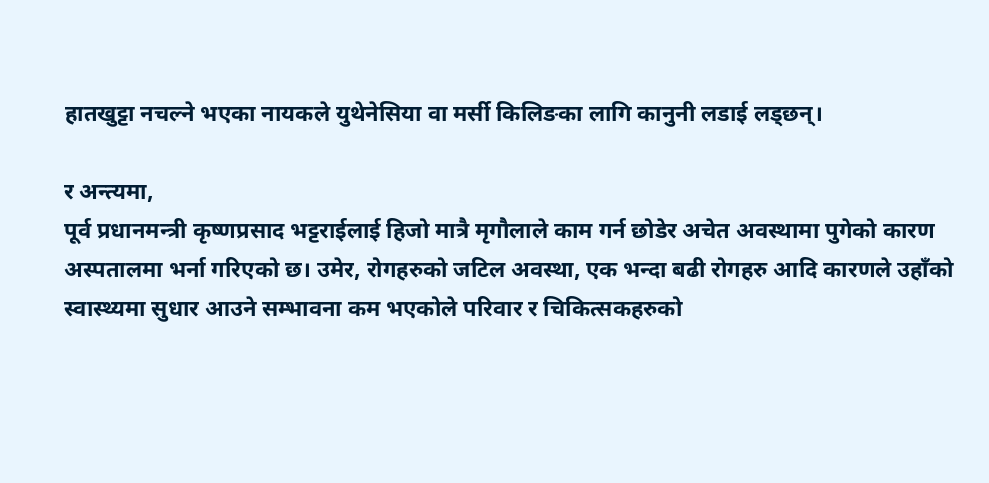हातखुट्टा नचल्ने भएका नायकले युथेनेसिया वा मर्सी किलिङका लागि कानुनी लडाई लड्छन्।

र अन्त्यमा,
पूर्व प्रधानमन्त्री कृष्णप्रसाद भट्टराईलाई हिजो मात्रै मृगौलाले काम गर्न छोडेर अचेत अवस्थामा पुगेको कारण अस्पतालमा भर्ना गरिएको छ। उमेर, रोगहरुको जटिल अवस्था, एक भन्दा बढी रोगहरु आदि कारणले उहाँको स्वास्थ्यमा सुधार आउने सम्भावना कम भएकोले परिवार र चिकित्सकहरुको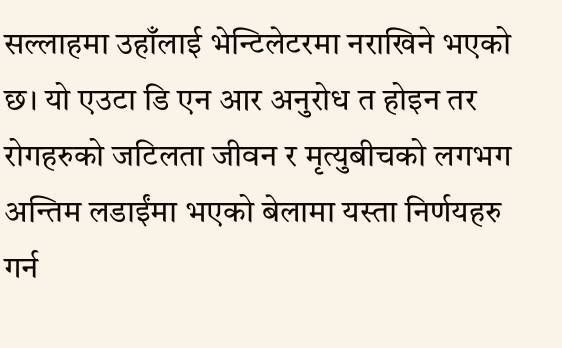सल्लाहमा उहाँलाई भेन्टिलेटरमा नराखिने भएको छ। यो एउटा डि एन आर अनुरोध त होइन तर रोगहरुको जटिलता जीवन र मृत्युबीचको लगभग अन्तिम लडाईंमा भएको बेलामा यस्ता निर्णयहरु गर्न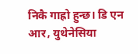निकै गाह्रो हुन्छ। डि एन आर, युथेनेसिया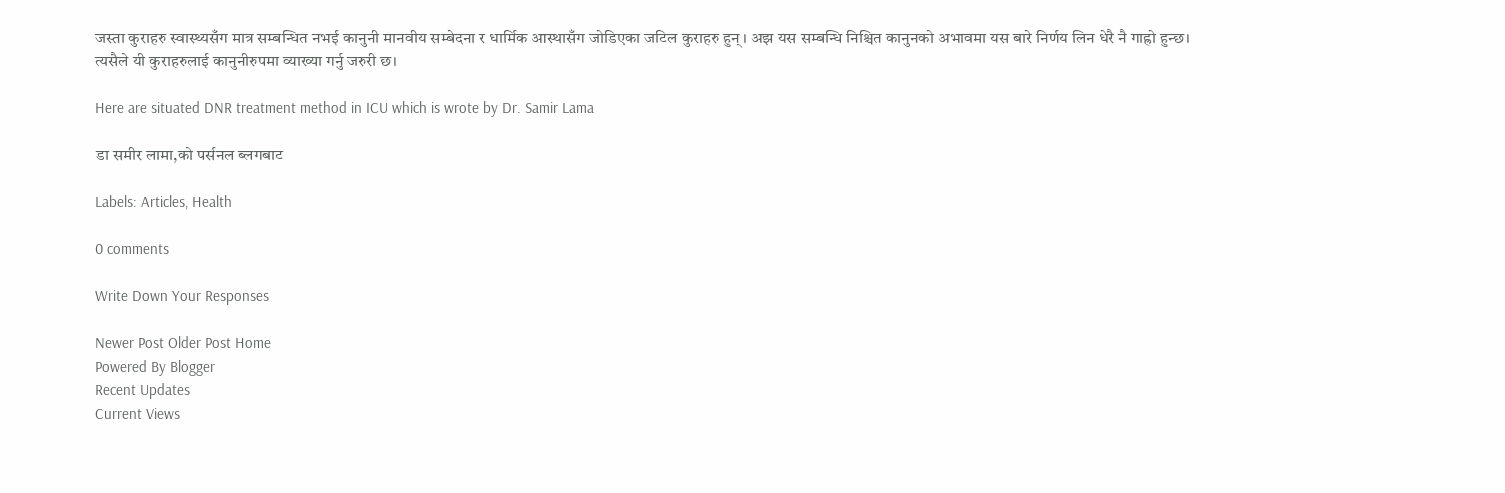जस्ता कुराहरु स्वास्थ्यसँग मात्र सम्बन्धित नभई कानुनी मानवीय सम्बेदना र धार्मिक आस्थासँग जोडिएका जटिल कुराहरु हुन्। अझ यस सम्बन्धि निश्चित कानुनको अभावमा यस बारे निर्णय लिन धेरै नै गाह्रो हुन्छ। त्यसैले यी कुराहरुलाई कानुनीरुपमा व्याख्या गर्नु जरुरी छ।

Here are situated DNR treatment method in ICU which is wrote by Dr. Samir Lama

डा समीर लामा,को पर्सनल ब्लगबाट

Labels: Articles, Health

0 comments

Write Down Your Responses

Newer Post Older Post Home
Powered By Blogger
Recent Updates
Current Views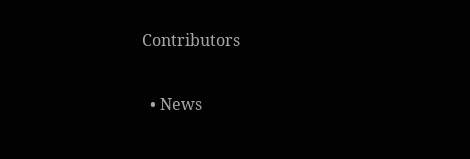Contributors

  • News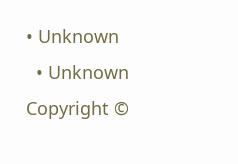• Unknown
  • Unknown
Copyright ©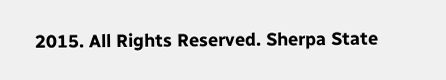2015. All Rights Reserved. Sherpa State